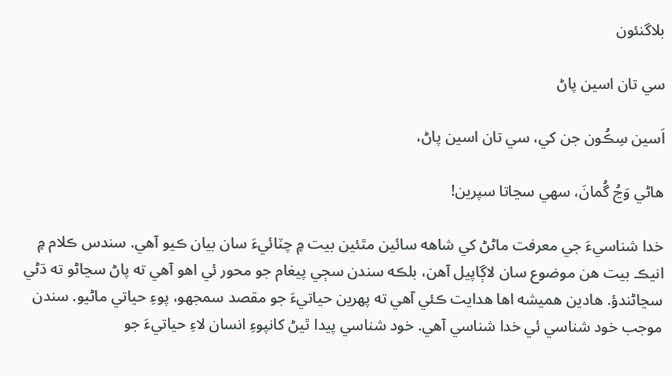بلاگنئون

سي تان اسين پاڻ

اَسين سِڪُون جن کي، سي تان اسين پاڻ،

هاڻي وَڃُ گُمانَ، سهي سڃاتا سپرين!

خدا شناسيءَ جي معرفت ماڻڻ کي شاهه سائين مٿئين بيت ۾ چٽائيءَ سان بيان ڪيو آهي. سندس ڪلام ۾ انيڪ بيت هن موضوع سان لاڳاپيل آهن، بلڪه سندن سڄي پيغام جو محور ئي اهو آهي ته پاڻ سڃاڻو ته ڌڻي سڃاڻندؤ. هادين هميشه اها هدايت ڪئي آهي ته پهرين حياتيءَ جو مقصد سمجهو، پوءِ حياتي ماڻيو. سندن موجب خود شناسي ئي خدا شناسي آهي. خود شناسي پيدا ٿيڻ کانپوءِ انسان لاءِ حياتيءَ جو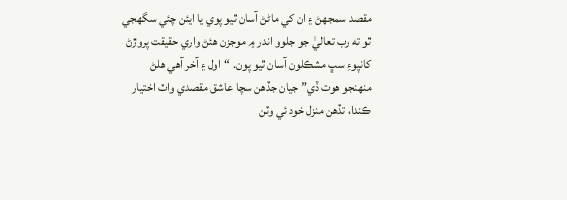مقصد سمجهڻ ۽ ان کي ماڻڻ آسان ٿيو پوي يا ايئن چئي سگهجي ٿو ته رب تعاليٰ جو جلوو اندر ۾ موجزن هئڻ واري حقيقت پروڙڻ کانپوءِ سڀ مشڪلون آسان ٿيو پون. “اول ۽ آخر آهي هلڻ منهنجو هوت ڏي” جيان جڏهن سچا عاشق مقصدي واٽ اختيار ڪندا، تڏهن منزل خود ئي وٽن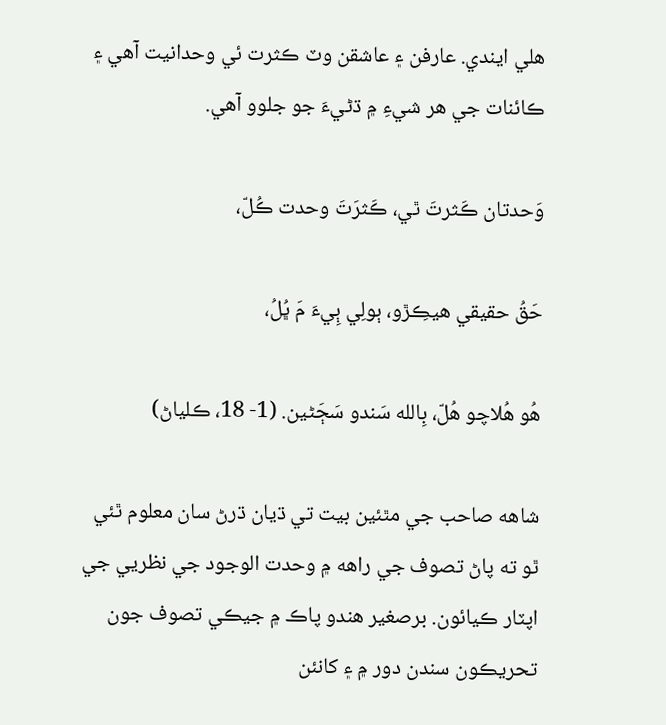هلي ايندي. عارفن ۽ عاشقن وٽ ڪثرت ئي وحدانيت آهي ۽ ڪائنات جي هر شيءِ ۾ ڌڻيءَ جو جلوو آهي.

وَحدتان ڪَثرتَ ٿي، ڪَثرَتَ وحدت ڪُلّ،

حَقُ حقيقي هيڪِڙو، ٻولِي ٻِيءَ مَ ڀُلُ،

هُو هُلاچو هُلّ، بِالله سَندو سَڄَڻين. (1- 18، ڪلياڻ)

شاهه صاحب جي مٿئين بيت تي ڌيان ڌرڻ سان معلوم ٿئي ٿو ته پاڻ تصوف جي راهه ۾ وحدت الوجود جي نظريي جي اپٽار ڪيائون. برصغير هندو پاڪ ۾ جيڪي تصوف جون تحريڪون سندن دور ۾ ۽ کانئن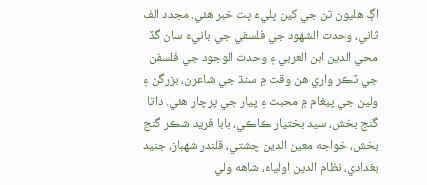اڳ هليون تن جي کين ڀليءَ ڀت خبر هئي. مجدد الف ثاني، وحدت الشهود جي فلسفي جي بانيءَ سان گڏ محي الدين ابن العربي ۽ وحدت الوجود جي فلسفن جي ٽڪر واري هن وقت ۾ سنڌ جي شاعرن، بزرگن ۽ ولين جي پيغام ۾ محبت ۽ پيار جي پرچار هئي. داتا گنج بخش، سيد بختيار ڪاڪي، بابا فريد شڪر گنج بخش، خواجه معين الدين چشتي، قلندر شهباز، جنيد بغدادي، نظام الدين اولياءَ، شاهه ولي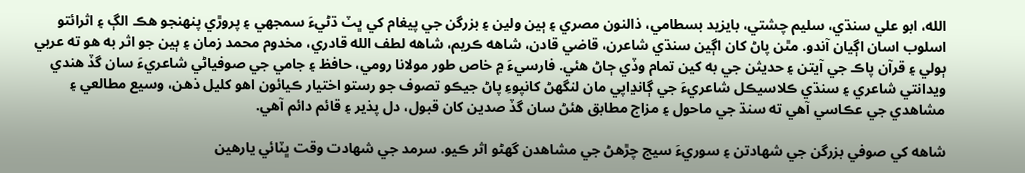الله، ابو علي سنڌي، سليم چشتي، بايزيد بسطامي، ذالنون مصري ۽ ٻين ولين ۽ بزرگن جي پيغام کي ڀٽ ڌڻيءَ سمجهي ۽ پروڙي پنهنجو هڪ الڳ ۽ اثرائتو اسلوب اسان اڳيان آندو. مٿن پاڻ کان اڳين سنڌي شاعرن، قاضي قادن، شاهه ڪريم، شاهه لطف الله قادري، مخدوم محمد زمان ۽ ٻين جو اثر به هو ته عربي ٻولي ۽ قرآن پاڪ جي آيتن ۽ حديثن جي به کين تمام وڏي ڄاڻ هئي. فارسيءَ ۾ خاص طور مولانا رومي، حافظ ۽ جامي جي صوفياڻي شاعريءَ سان گڏ هندي ويدانتي شاعري ۽ سنڌي ڪلاسيڪل شاعريءَ جي ڳانڍاپي مان لنگهڻ کانپوءِ پاڻ جيڪو تصوف جو رستو اختيار ڪيائون اهو کليل ذهن، وسيع مطالعي ۽ مشاهدي جي عڪاسي آهي ته سنڌ جي ماحول ۽ مزاج مطابق هئڻ سان گڏ صدين کان قبول، دل پذير ۽ قائم دائم آهي.

شاهه کي صوفي بزرگن جي شهادتن ۽ سوريءَ سيج چڙهڻ جي مشاهدن گهڻو اثر ڪيو. سرمد جي شهادت وقت ڀٽائي يارهين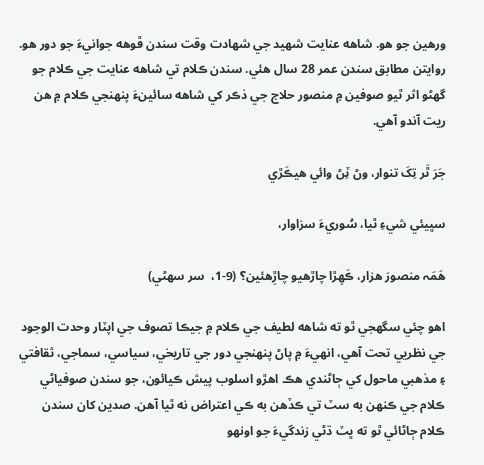ورهين جو هو. شاهه عنايت شهيد جي شهادت وقت سندن ڦوهه جوانيءَ جو دور هو. روايتن مطابق سندن عمر 28 سال هئي. سندن ڪلام تي شاهه عنايت جي ڪلام جو گهڻو اثر ٿيو صوفين ۾ منصور حلاج جي ذڪر کي شاهه سائينءَ پنهنجي ڪلام ۾ هن ريت آندو آهي.

جَرَ ٿَر تِکَ تنوار، وڻ ٽِڻ وائي هيڪَڙي

سڀيئي شيءِ ٿيا، سُوريءَ سزاوار،

هَمَہ منصورَ هزار، ڪَهِڙا چاڙهيو چاڙِهئين؟ (9-1،  سر سهڻي)

اهو چئي سگهجي ٿو ته شاهه لطيف جي ڪلام ۾ جيڪا تصوف جي اپٽار وحدت الوجود جي نظريي تحت آهي، انهيءَ ۾ پاڻ پنهنجي دور جي تاريخي، سياسي، سماجي، ثقافتي ۽ مذهبي ماحول کي ڄاڻندي هڪ اهڙو اسلوب پيش ڪيائون، جو سندن صوفياڻي ڪلام جي ڪنهن به سٽ تي ڪڏهن به ڪي اعتراض نه ٿيا آهن. صدين کان سندن ڪلام ڄاڻائي ٿو ته ڀٽ ڌڻي زندگيءَ جو اونهو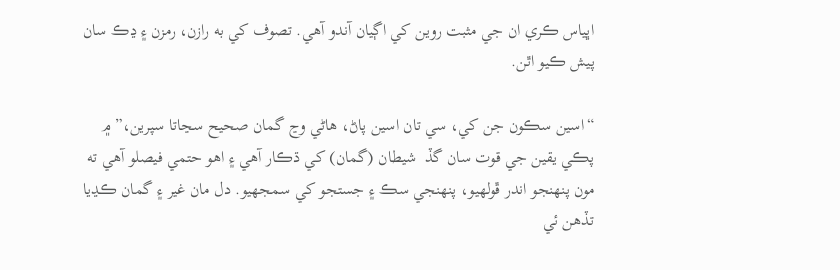اڀياس ڪري ان جي مثبت روين کي اڳيان آندو آهي. تصوف کي به رازن، رمزن ۽ ڍڪ سان پيش ڪيو اٿن.

“اسين سڪون جن کي، سي تان اسين پاڻ، هاڻي وڃ گمان صحيح سڃاتا سپرين،” ۾ پڪي يقين جي قوت سان گڏ  شيطان (گمان) کي ڌڪار آهي ۽ اهو حتمي فيصلو آهي ته مون پنهنجو اندر ڦولهيو، پنهنجي سڪ ۽ جستجو کي سمجهيو. دل مان غير ۽ گمان ڪڍيا تڏهن ئي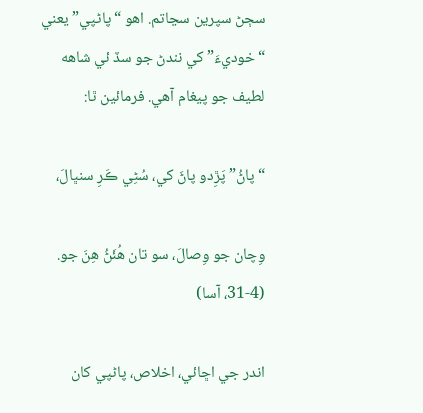سڄڻ سپرين سڃاتم. اهو “پاڻپي” يعني “خوديءَ” کي نندڻ جو سڏ ئي شاهه لطيف جو پيغام آهي. فرمائين ٿا:

“پاڻُ” پَڙِدو پاڻَ کي، سُڻِي ڪَرِ سنڀالَ،

وِچان جو وِصالَ، سو تان هُئَڻُ هِنَ جو. (4-31، آسا)

اندر جي اڇائي، اخلاص، پاڻپي کان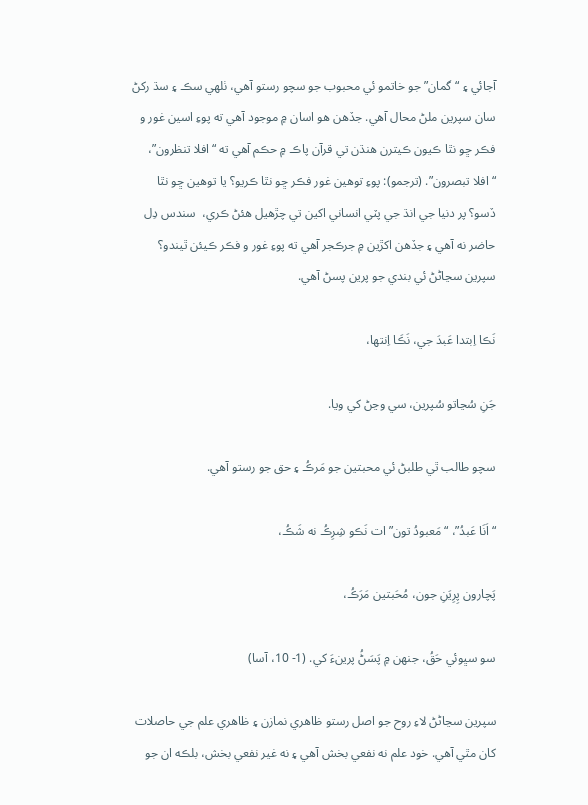آجائي ۽ “گمان” جو خاتمو ئي محبوب جو سچو رستو آهي، ٺلهي سڪ ۽ سڌ رکڻ سان سپرين ملڻ محال آهي. جڏهن هو اسان ۾ موجود آهي ته پوءِ اسين غور و فڪر ڇو نٿا ڪيون ڪيترن هنڌن تي قرآن پاڪ ۾ حڪم آهي ته “افلا تنظرون”، “افلا تبصرون”. (ترجمو): پوءِ توهين غور فڪر ڇو نٿا ڪريو؟ يا توهين ڇو نٿا ڏسو؟ پر دنيا جي انڌ جي پٽي انساني اکين تي چڙهيل هئڻ ڪري،  سندس دِل حاضر نه آهي ۽ جڏهن اکڙين ۾ جرڪجر آهي ته پوءِ غور و فڪر ڪيئن ٿيندو؟ سپرين سڃاڻڻ ئي بندي جو پرين پسڻ آهي.

نَڪا اِبتدا عَبدَ جي، نَڪَا اِنتها،

جَنِ سُڃاتو سُپرين، سي وڃڻ کي ويا.

سچو طالب ٿي طلبڻ ئي محبتين جو مَرڪُ ۽ حق جو رستو آهي.

“اَنَا عَبدُ”، “مَعبودُ تون” ات نَڪو شِرِڪُ نه شَڪُ،

پَچارون پِرِيَنِ جون، مُحَبتين مَرَڪُ،

سو سڀوئي حَقُ، جنهن ۾ پَسَڻُ پرينءَ کي. (1- 10، آسا)

سپرين سڃاڻڻ لاءِ روح جو اصل رستو ظاهري نمازن ۽ ظاهري علم جي حاصلات کان مٿي آهي. خود علم نه نفعي بخش آهي ۽ نه غير نفعي بخش، بلڪه ان جو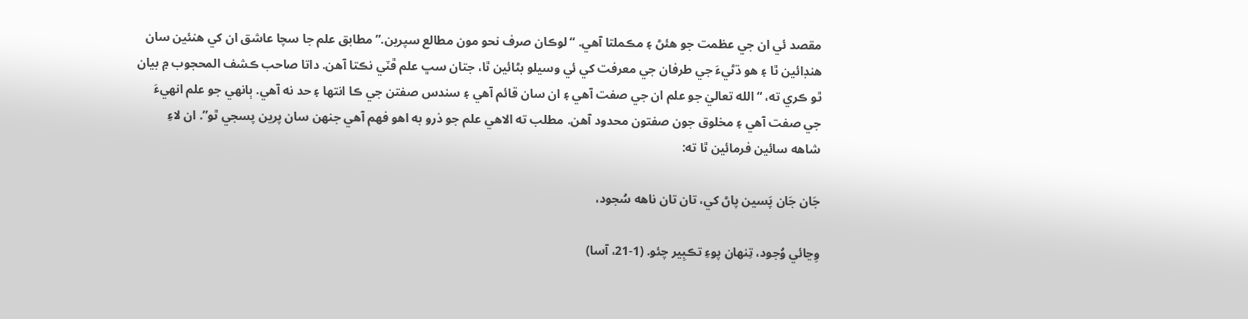مقصد ئي ان جي عظمت جو هئڻ ۽ مڪملتا آهي. “لوڪان صرف نحو مون مطالع سپرين.” مطابق علم جا سچا عاشق ان کي هنئين سان هنڊائين ٿا ۽ هو ڌڻيءَ جي طرفان جي معرفت کي ئي وسيلو بڻائين ٿا، جتان سڀ علم ڦٽي نڪتا آهن. داتا صاحب ڪشف المحجوب ۾ بيان ٿو ڪري ته، “الله تعاليٰ جو علم ان جي صفت آهي ۽ ان سان قائم آهي ۽ سندس صفتن جي ڪا انتها ۽ حد نه آهي. ٻانهي جو علم انهيءَ جي صفت آهي ۽ مخلوق جون صفتون محدود آهن. مطلب ته الاهي علم جو ذرو به اهو فهم آهي جنهن سان پرين پسجي ٿو”. ان لاءِ شاهه سائين فرمائين ٿا ته:

جَان جَان پَسين پاڻ کي، تان تان ناهه سُجود،

وِڃائي وُجود، تِنهان پوءِ تڪبِير چئو. (1-21، آسا)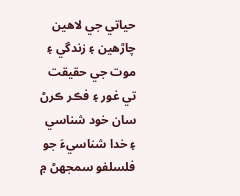حياتي جي لاهين چاڙهين ۽ زندگي ۽ موت جي حقيقت تي غور ۽ فڪر ڪرڻ سان خود شناسي ۽ خدا شناسيءَ جو فلسلفو سمجهڻ ۾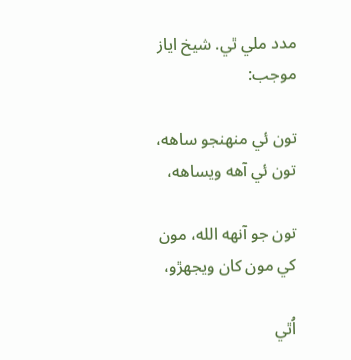مدد ملي ٿي. شيخ اياز موجب:

تون ئي منهنجو ساهه، تون ئي آهه ويساهه،

تون جو آنهه الله، مون کي مون کان ويجهڙو،

اُٿي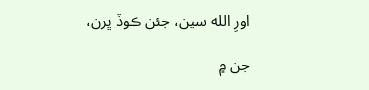اورِ الله سين، جئن ڪوڏ ڀرن،

جن ۾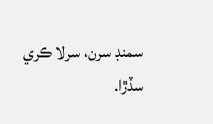سمنڊ سرن، سرلا ڪري سڏڙا.